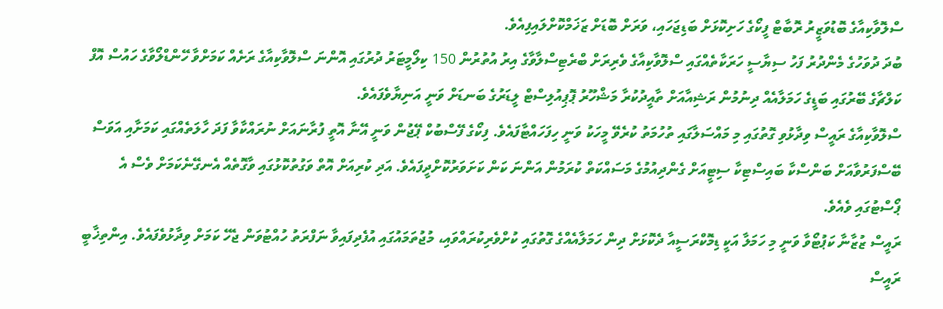ސްލޮވާކިއާގެ ބޮޑުވަޒީރު ރޮބާޓް ފީކޯގެ ހަށިކޮޅަށް ބަޑިޖަހައި، ވަރަށް ބޮޑަށް ޒަޚަމްކޮށްލައިފިއެވެ.
ބުދަ ދުވަހުގެ މެންދުރު ފަހު ސިޔާސީ ހަރަކާތެއްގައި ސްލޮވާކިއާގެ ވެރިރަށް ބްރެޓިސްލާވާގެ އިރު އުތުރުން 150 ކިލޯމީޓަރު ދުރުގައި އޮންނަ ސްލޮވާކިއާގެ ރަށެއް ކަމަށްވާ ހޭންޑްލޯވާގެ ހައުސް އޮފް ކަލްޗާގެ ބޭރުގައި ބަޑީގެ ހަމަލާއެއް ދިނުމުން ރަޝިއާއަށް ތާއީދުކުރާ މަޝްހޫރު ޕޮޕިއުލިސްޓް ލީޑަރުގެ ބަނޑަށް ވަނީ އަނިޔާވެފައެވެ.
ސްލޮވާކިއާގެ ރައީސް ވިދާޅުވި ގޮތުގައި މި މައްސަލާގައި ތުހުމަތު ކުރެވޭ މީހަކު ވަނީ ހިފަހައްޓާފައެވެ. ފިކޯގެ ފޭސްބުކް ޕޭޖުން ވަނީ އޭނާ އޮތީ ފުރާނައަށް ނުރައްކާވާ ފަދަ ހާލަތެއްގައި ކަމަށާއި އަވަސް ބޭސްފަރުވާއަށް ބަންސްކާ ބައިސްޓިކާ ސިޓީއަށް ގެންދިއުމުގެ މަސައްކަތް ކުރަމުން އަންނަ ކަން ކަށަވަރުކޮށްދީފައެވެ. އަދި ކުރިއަށް އޮތް ވަގުތުކޮޅުގައި ވާގޮތެއް އެނގޭނެކަމަށް ވެސް އެ ޕޯސްޓުގައި ވެއެވެ.
ރައީސް ޒުޒާނާ ކަޕުޓޯވާ ވަނީ މި ހަމަލާ އަކީ ޑިމޮކްރަސީއާ ދެކޮޅަށް ދިން ހަމަލާއެއްގެ ގޮތުގައި ކުށްވެރިކުރައްވައި، މުޖުތަމައުގައި އުފެދިފައިވާ ނަފްރަތު ހުއްޓުވަން ޖެހޭ ކަމަށް ވިދާޅުވެފައެވެ. އިންތިޚާބީ ރައީސް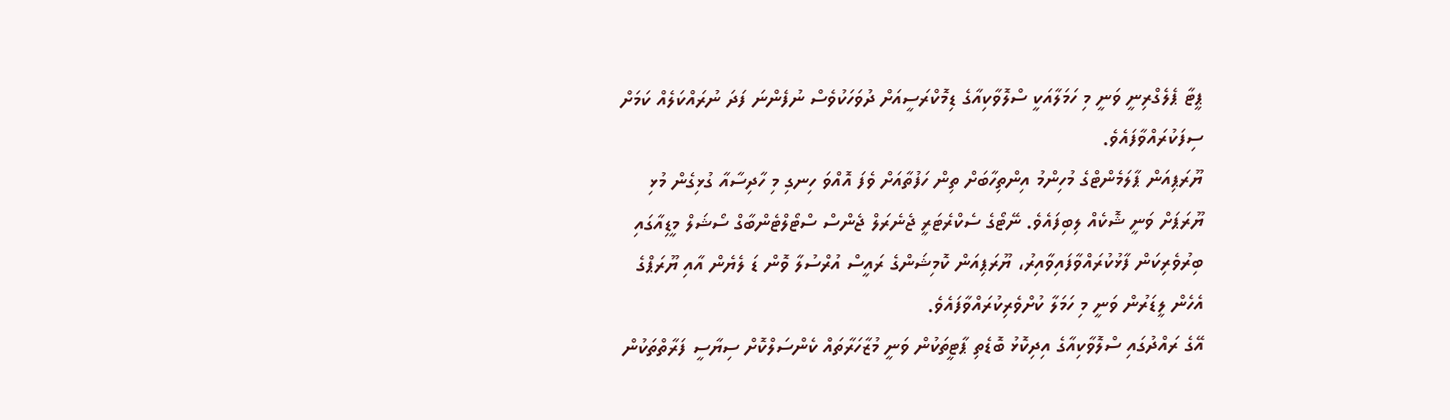ޕީޓާ ޕެލެގްރިނީ ވަނީ މި ހަމަލާއަކީ ސްލޮވާކިއާގެ ޑިމޮކްރަސީއަށް ދުވަހަކުވެސް ނުފެންނަ ފަދަ ނުރައްކަލެއް ކަމަށް ސިފަކުރައްވާފައެވެ.
ޔޫރަޕިއަން ޕާލަމެންޓްގެ މުހިންމު އިންތިހާބަށް ތިން ހަފުތާއަށް ވެފަ އޮއްވަ ހިނގި މި ހާދިސާއާ ގުޅިގެން މުޅި ޔޫރަޕަށް ވަނީ ޝޮކެއް ލިބިފައެވެ. ނޭޓޯގެ ސެކްރެޓަރީ ޖެނެރަލް ޖެންސް ސްޓޯލްޓެންބާގް ސޯޝަލް މީޑިއާގައި ބިރުވެރިކަން ފާޅުކުރައްވާފައިވާއިރު، ޔޫރަޕިއަން ކޮމިޝަންގެ ރައީސް އުރްސުލާ ވޮން ޑަ ލެޔެން އާއި ޔޫރަޕްގެ އެހެން ލީޑަރުން ވަނީ މި ހަމަލާ ކުށްވެރިކުރައްވާފައެވެ.
އޭގެ ރައްދުގައި ސްލޮވާކިއާގެ އިދިކޮޅު ބޮޑެތި ޕާޓީތަކުން ވަނީ މުޒާހަރާތައް ކެންސަލްކޮށް ސިޔާސީ ފަރާތްތަކުން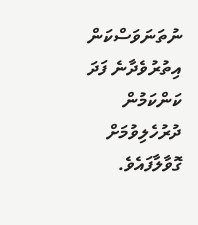ނުތަނަވަސްކަން އިތުރުވެދާނެ ފަދަ ކަންކަމުން ދުރުހެލިވުމަށް ގޮވާލާފައެވެ.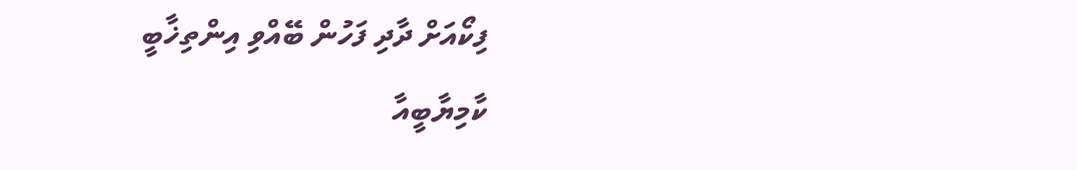ފިކޯއަށް ދާދި ފަހުން ބޭއްވި އިންތިޚާބީ ކާމިޔާބީއާ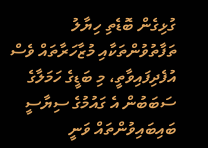ގުޅިގެން ބޮޑެތި ހިޔާލު ތަފާތުވުންތަކާއި މުޒާހަރާތައް ވެސް އުފެދިފައިވާތީ، މި ބަޑީގެ ހަމަލާގެ ސަބަބުން އެ ގައުމުގެ ސިޔާސީ ބައިބައިވުންތައް ވަނީ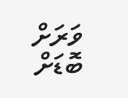ވަރަށް ބޮޑަށް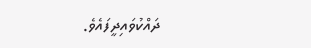ދައްކުވައިދީފައެވެ.